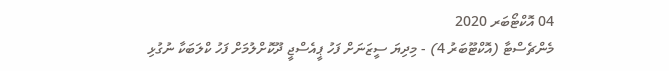04 އޮކްޓޯބަރ 2020
މެންޗެސްޓާ (އޮކްޓޫބަރު 4) - މިދިޔަ ސީޒަނަށް ފަހު ޕީއެސްޖީ ދޫކޮށްލުމަށް ފަހު ކްލަބަކާ ނުގުޅި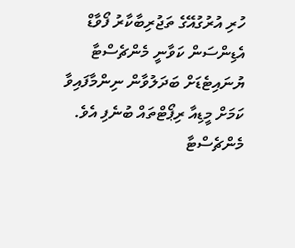ހުރި އުރުގުއޭގެ ތަޖުރިބާކާރު ފޯވާޑް އެޑިންސަން ކަވާނީ މެންޗެސްޓާ ޔުނައިޓެޑަށް ބަދަލުވާން ނިންމާފައިވާ ކަމަށް މީޑިއާ ރިޕޯޓްތައް ބުނެފި އެވެ.
މެންޗެސްޓާ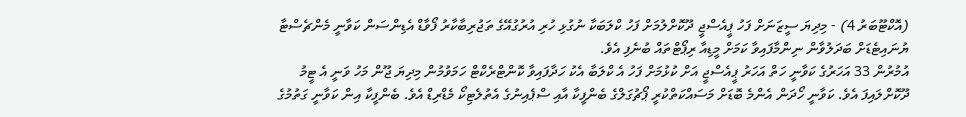(އޮކްޓޫބަރު 4) - މިދިޔަ ސީޒަނަށް ފަހު ޕީއެސްޖީ ދޫކޮށްލުމަށް ފަހު ކްލަބަކާ ނުގުޅި ހުރި އުރުގުއޭގެ ތަޖުރިބާކާރު ފޯވާޑް އެޑިންސަން ކަވާނީ މެންޗެސްޓާ ޔުނައިޓެޑަށް ބަދަލުވާން ނިންމާފައިވާ ކަމަށް މީޑިއާ ރިޕޯޓްތައް ބުނެފި އެވެ.
އުމުރުން 33 އަހަރުގެ ކަވާނީ ހަތް އަހަރު ޕީއެސްޖީ އަށް ކުޅުމަށް ފަހު އެ ކްލަބާ އެކު ހަދާފައިވާ ކޮންޓްރެކްޓް ހަމަވުމުން މިދިޔަ ޖޫން މަހު ވަނީ އެ ޓީމު ދޫކޮށްލައިފަ އެވެ. ކަވާނީ ހޯދަން އެންމެ ބޮޑަށް މަސައްކަތްކުރީ ޕޯޗުގަލްގެ ބެންފީކާ އާއި ސްޕެއިނުގެ އެތުލެޓިކޯ މެޑްރިޑް އެވެ. ބެންފީކާ އިން ކަވާނީ ގަތުމުގެ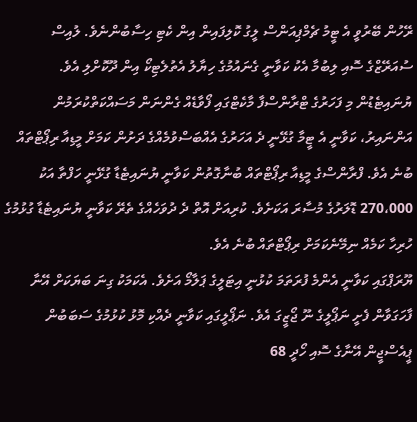ރޭހުން ބޭރުވީ އެ ޓީމު ޗެމްޕިއަންސް ލީގު ކޮލިފައިން އިން ކެޓި ހިސާބުންނެވެ. ލުއިސް ސުއަރޭޒްގެ ސޮއި ލިބުމާ އެކު ކަވާނީ ގެނައުމުގެ ހިޔާލު އެތުލެޓިކޯ އިން ދޫކޮށްލި އެވެ.
ޔުނައިޓެޑުން މި ފަހަރުގެ ޓްރާންސްފާ މާކެޓްގައި ފޯވާޑެއް ގެންނަން މަސައްކަތްކުރަމުން އަންނައިރު، ކަވާނީ އެ ޓީމާ ގުޅޭނީ ދެ އަހަރުގެ އެއްބަސްވުމެއްގެ ދަށުން ކަމަށް މީޑިއާ ރިޕޯޓްތައް ބުނެ އެވެ. ފްރާންސްގެ މީޑިއާ ރިޕޯޓްތައް ބުނާގޮތުން ކަވާނީ ޔުނައިޓެޑާ ގުޅޭނީ ހަފްތާ އަކު 270،000 ޑޮލަރުގެ މުސާރަ އަކަށެވެ. ކުރިއަށް އޮތް ދެ ދުވަހެއްގެ ތެރޭ ކަވާނީ ޔުނައިޓެޑާ ގުޅުމުގެ ހުރިހާ ކަމެއް ނިމޭނެކަމަށް ރިޕޯޓްތައް ބުނެ އެވެ.
ޔޫރަޕްގައި ކަވާނީ އެންމެ ފުރަތަމަ ކުޅުނީ އިޓަލީގެ ޕަލާމޯ އަށެވެ. އެކަމަކު ގިނަ ބަޔަކަށް އޭނާ ފާހަގަވާން ފެށީ ނަޕޯލީގެ ނޫ ޖޯޒީގަ އެވެ. ނަޕޯލީގައި ކަވާނީ ދެއްކި މޮޅު ކުޅުމުގެ ސަބަބުން ޕީއެސްޖީން އޭނާގެ ސޮއި ހޯދީ 68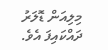މިލިއަން ޑޮލަރު ދައްކައިފަ އެވެ.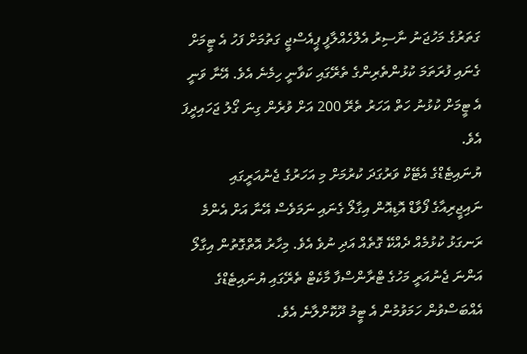ގަތަރުގެ މަހުޖަނު ނާސިރު އެލްހެއްލާފީ ޕީއެސްޖީ ގަތުމަށް ފަހު އެ ޓީމަށް ގެނައި ފުރަތަމަ ކުޅުންތެރިންގެ ތެރޭގައި ކަވާނީ ހިމެނެ އެވެ. އޭނާ ވަނީ އެ ޓީމަށް ކުޅުނު ހަތް އަހަރު ތެރޭ 200 އަށް ވުރެން ގިނަ ގޯލު ޖަހައިދީފަ އެވެ.
ޔުނައިޓެޑްގެ އެޓޭކް ވަރުގަދަ ކުރުމަށް މި އަހަރުގެ ޖެނުއަރީގައި ނައިޖީރިއާގެ ފޯވާޑް އޮޑިއޮން އިގާލޯ ގެނައި ނަމަވެސް އޭނާ އަށް އެންމެ ރަނގަޅު ކުޅުމެއް ދެއްކޭ ގޮތެއް އަދި ނުވެ އެވެ. މިހާރު އޮތްގޮތުން އިގާލޯ އަންނަ ޖެނުއަރީ މަހުގެ ޓްރާންސްފާ މާކެޓް ތެރޭގައި ޔުނައިޓެޑްގެ އެއްބަސްވުން ހަމަވުމުން އެ ޓީމު ދޫކޮށްލާނެ އެވެ.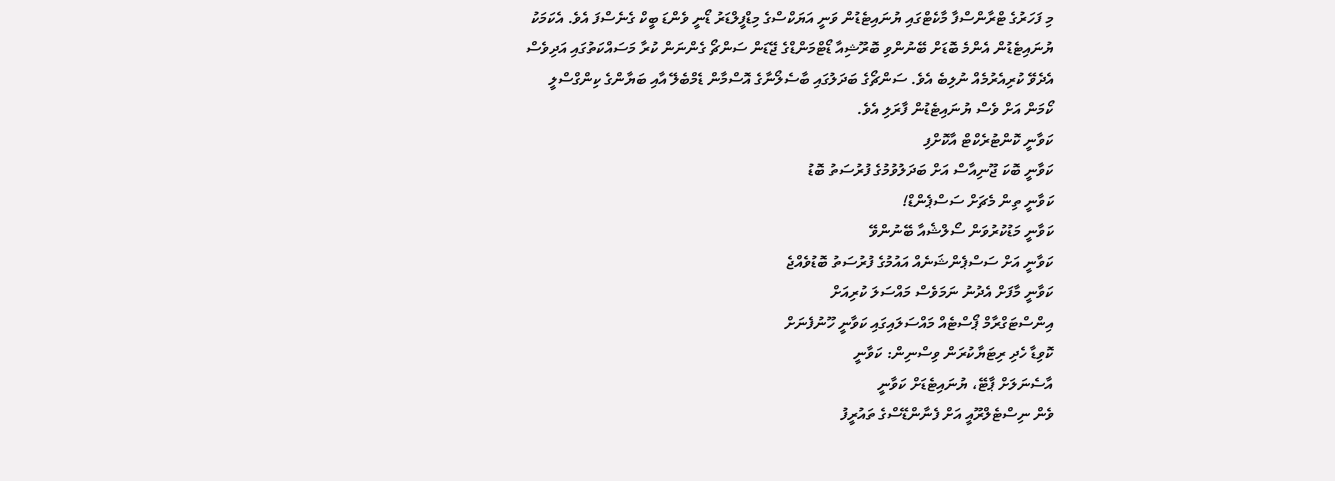މި ފަހަރުގެ ޓްރާންސްފާ މާކެޓްގައި ޔުނައިޓެޑުން ވަނީ އަޔަކްސްގެ މިޑްފީލްޑަރު ޑޯނީ ވެންޑަ ބީކް ގެނެސްފަ އެވެ. އެކަމަކު ޔުނައިޓެޑުން އެންމެ ބޮޑަށް ބޭނުންވި ބޮރޫޝިއާ ޑޯޓްމަންޑްގެ ޖޭޑަން ސަންޗޯ ގެންނަން ކުރާ މަސައްކަތުގައި އަދިވެސް އެދެވޭ ކުރިއެރުމެއް ނުލިބެ އެވެ. ސަންޗޯގެ ބަދަލުގައި ބާސެލޯނާގެ އޮސްމާން ޑެމްބެލޭ އާއި ބަޔާންގެ ކިންގްސްލީ ކޯމަން އަށް ވެސް ޔުނައިޓެޑުން ފާރަލި އެވެ.
ކަވާނީ ކޮންޓުރެކްޓް އާކޮށްފި
ކަވާނީ ބޮކަ ޖޫނިއާސް އަށް ބަދަލުވުމުގެ ފުރުސަތު ބޮޑު
ކަވާނީ ތިން މެޗަށް ސަސްޕެންޑް!
ކަވާނީ މަޑުކުރުވަން ސޯލްޝެއާ ބޭނުންވޭ
ކަވާނީ އަށް ސަސްޕެންޝަނެއް އައުމުގެ ފުރުސަތު ބޮޑުވެއްޖެ
ކަވާނީ މާފަށް އެދުނު ނަމަވެސް މައްސަލަ ކުރިއަށް
އިންސްޓަގްރާމް ޕޯސްޓެއް މައްސަލައިގައި ކަވާނީ ހޫނުފެނަށް
ކޮވިޑާ ހެދި ރިޓަޔާކުރަން ވިސްނިން: ކަވާނީ
އާސެނަލަށް ޕާޓޭ، ޔުނައިޓެޑަށް ކަވާނީ
ވެން ނިސްޓެލްރޫއީ އަށް ފެނާންޑޭސްގެ ތައުރީފު